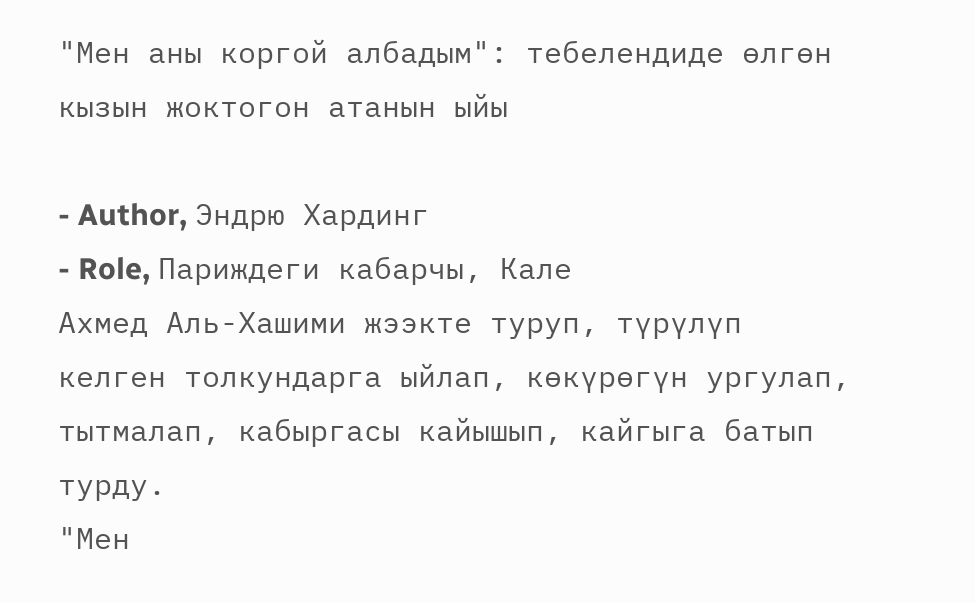"Мен аны коргой албадым": тебелендиде өлгөн кызын жоктогон атанын ыйы

- Author, Эндрю Хардинг
- Role, Париждеги кабарчы, Кале
Ахмед Аль-Хашими жээкте туруп, түрүлүп келген толкундарга ыйлап, көкүрөгүн ургулап, тытмалап, кабыргасы кайышып, кайгыга батып турду.
"Мен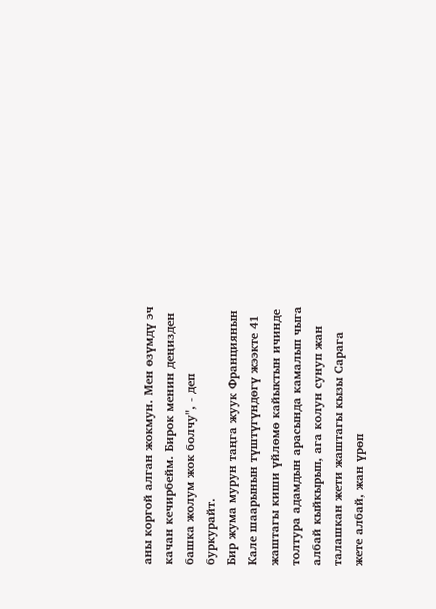аны коргой алган жокмун. Мен өзүмдү эч качан кечирбейм. Бирок менин деңизден башка жолум жок болчу", - деп буркурайт.
Бир жума мурун таңга жуук Франциянын Кале шаарынын түштүгүндөгү жээкте 41 жаштагы киши үйлөмө кайыктын ичинде толтура адамдын арасында камалып чыга албай кыйкырып, ага колун сунуп жан талашкан жети жаштагы кызы Сарага жете албай, жан үрөп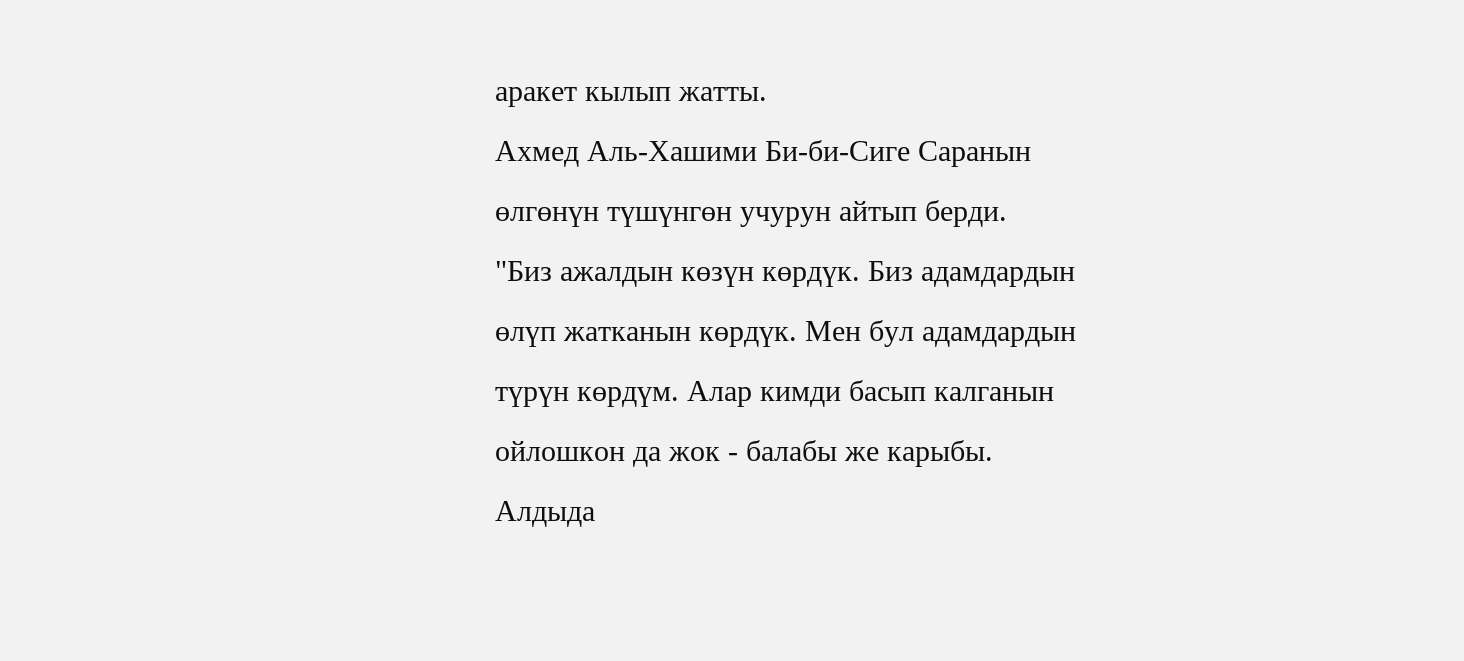аракет кылып жатты.
Ахмед Аль-Хашими Би-би-Сиге Саранын өлгөнүн түшүнгөн учурун айтып берди.
"Биз ажалдын көзүн көрдүк. Биз адамдардын өлүп жатканын көрдүк. Мен бул адамдардын түрүн көрдүм. Алар кимди басып калганын ойлошкон да жок - балабы же карыбы. Алдыда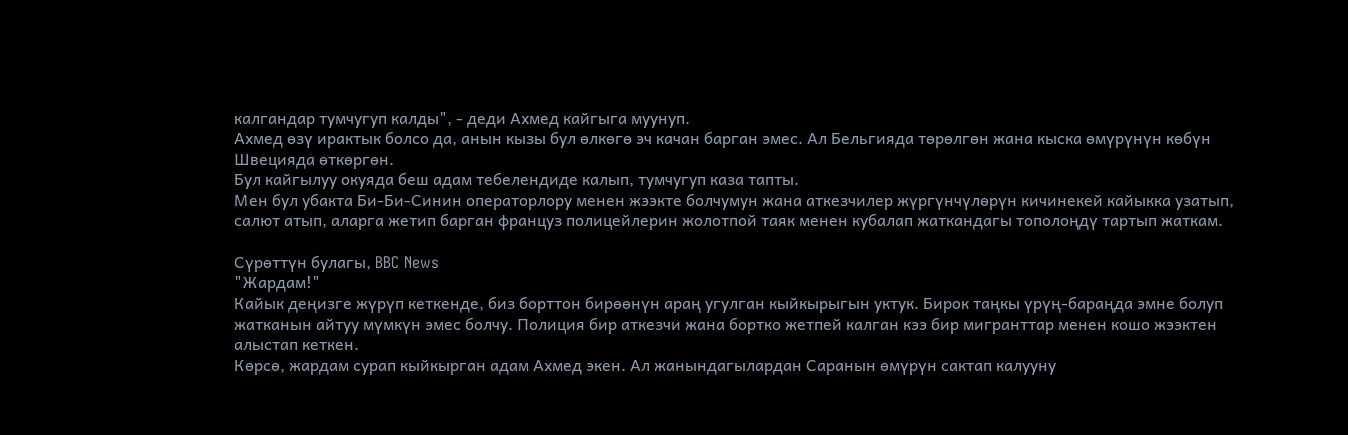калгандар тумчугуп калды", - деди Ахмед кайгыга муунуп.
Ахмед өзү ирактык болсо да, анын кызы бул өлкөгө эч качан барган эмес. Ал Бельгияда төрөлгөн жана кыска өмүрүнүн көбүн Швецияда өткөргөн.
Бул кайгылуу окуяда беш адам тебелендиде калып, тумчугуп каза тапты.
Мен бул убакта Би-Би-Синин операторлору менен жээкте болчумун жана аткезчилер жүргүнчүлөрүн кичинекей кайыкка узатып, салют атып, аларга жетип барган француз полицейлерин жолотпой таяк менен кубалап жаткандагы тополоңдү тартып жаткам.

Сүрөттүн булагы, BBC News
"Жардам!"
Кайык деңизге жүрүп кеткенде, биз борттон бирөөнүн араң угулган кыйкырыгын уктук. Бирок таңкы үрүң-бараңда эмне болуп жатканын айтуу мүмкүн эмес болчу. Полиция бир аткезчи жана бортко жетпей калган кээ бир мигранттар менен кошо жээктен алыстап кеткен.
Көрсө, жардам сурап кыйкырган адам Ахмед экен. Ал жанындагылардан Саранын өмүрүн сактап калууну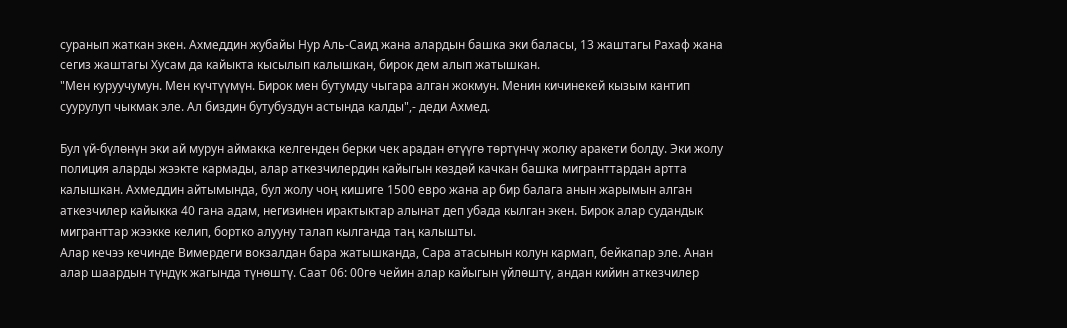суранып жаткан экен. Ахмеддин жубайы Нур Аль-Саид жана алардын башка эки баласы, 13 жаштагы Рахаф жана сегиз жаштагы Хусам да кайыкта кысылып калышкан, бирок дем алып жатышкан.
"Мен куруучумун. Мен күчтүүмүн. Бирок мен бутумду чыгара алган жокмун. Менин кичинекей кызым кантип суурулуп чыкмак эле. Ал биздин бутубуздун астында калды",- деди Ахмед.

Бул үй-бүлөнүн эки ай мурун аймакка келгенден берки чек арадан өтүүгө төртүнчү жолку аракети болду. Эки жолу полиция аларды жээкте кармады, алар аткезчилердин кайыгын көздөй качкан башка мигранттардан артта калышкан. Ахмеддин айтымында, бул жолу чоң кишиге 1500 евро жана ар бир балага анын жарымын алган аткезчилер кайыкка 40 гана адам, негизинен ирактыктар алынат деп убада кылган экен. Бирок алар судандык мигранттар жээкке келип, бортко алууну талап кылганда таң калышты.
Алар кечээ кечинде Вимердеги вокзалдан бара жатышканда, Сара атасынын колун кармап, бейкапар эле. Анан алар шаардын түндүк жагында түнөштү. Саат 06: 00гө чейин алар кайыгын үйлөштү, андан кийин аткезчилер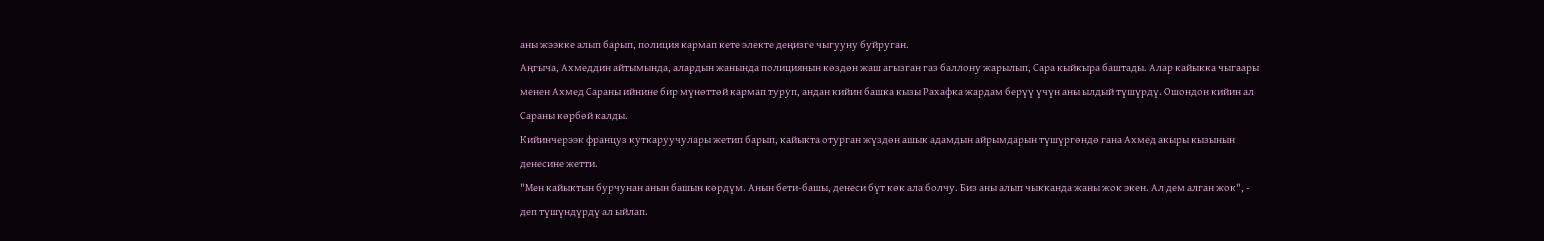аны жээкке алып барып, полиция кармап кете электе деңизге чыгууну буйруган.
Аңгыча, Ахмеддин айтымында, алардын жанында полициянын көздөн жаш агызган газ баллону жарылып, Сара кыйкыра баштады. Алар кайыкка чыгаары менен Ахмед Сараны ийнине бир мүнөттөй кармап туруп, андан кийин башка кызы Рахафка жардам берүү үчүн аны ылдый түшүрдү. Ошондон кийин ал Сараны көрбөй калды.
Кийинчерээк француз куткаруучулары жетип барып, кайыкта отурган жүздөн ашык адамдын айрымдарын түшүргөндө гана Ахмед акыры кызынын денесине жетти.
"Мен кайыктын бурчунан анын башын көрдүм. Анын бети-башы, денеси бүт көк ала болчу. Биз аны алып чыкканда жаны жок экен. Ал дем алган жок", - деп түшүндүрдү ал ыйлап.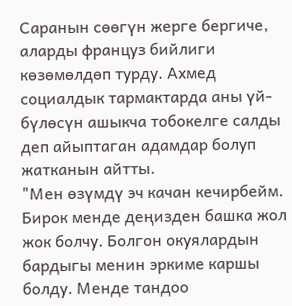Саранын сөөгүн жерге бергиче, аларды француз бийлиги көзөмөлдөп турду. Ахмед социалдык тармактарда аны үй-бүлөсүн ашыкча тобокелге салды деп айыптаган адамдар болуп жатканын айтты.
"Мен өзүмдү эч качан кечирбейм. Бирок менде деңизден башка жол жок болчу. Болгон окуялардын бардыгы менин эркиме каршы болду. Менде тандоо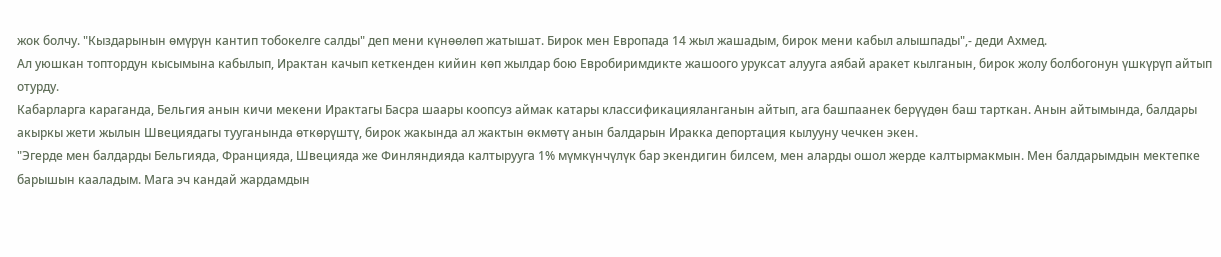жок болчу. "Кыздарынын өмүрүн кантип тобокелге салды" деп мени күнөөлөп жатышат. Бирок мен Европада 14 жыл жашадым, бирок мени кабыл алышпады",- деди Ахмед.
Ал уюшкан топтордун кысымына кабылып, Ирактан качып кеткенден кийин көп жылдар бою Евробиримдикте жашоого уруксат алууга аябай аракет кылганын, бирок жолу болбогонун үшкүрүп айтып отурду.
Кабарларга караганда, Бельгия анын кичи мекени Ирактагы Басра шаары коопсуз аймак катары классификацияланганын айтып, ага башпаанек берүүдөн баш тарткан. Анын айтымында, балдары акыркы жети жылын Швециядагы тууганында өткөрүштү, бирок жакында ал жактын өкмөтү анын балдарын Иракка депортация кылууну чечкен экен.
"Эгерде мен балдарды Бельгияда, Францияда, Швецияда же Финляндияда калтырууга 1% мүмкүнчүлүк бар экендигин билсем, мен аларды ошол жерде калтырмакмын. Мен балдарымдын мектепке барышын кааладым. Мага эч кандай жардамдын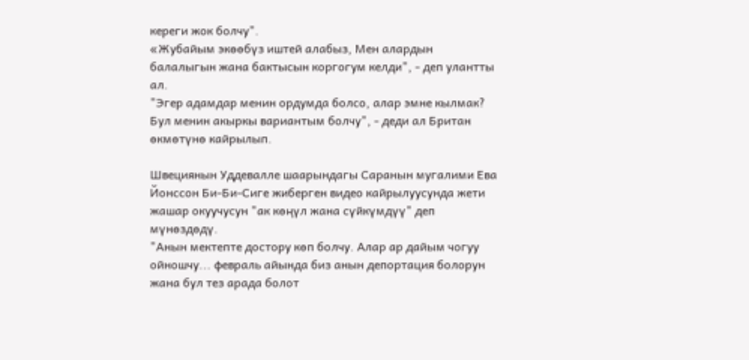кереги жок болчу".
«Жубайым экөөбүз иштей алабыз, Мен алардын балалыгын жана бактысын коргогум келди", - деп улантты ал.
"Эгер адамдар менин ордумда болсо, алар эмне кылмак? Бул менин акыркы вариантым болчу", - деди ал Британ өкмөтүнө кайрылып.

Швециянын Уддевалле шаарындагы Саранын мугалими Ева Йонссон Би-Би-Сиге жиберген видео кайрылуусунда жети жашар окуучусун "ак көңүл жана сүйкүмдүү" деп мүнөздөдү.
"Анын мектепте достору көп болчу. Алар ар дайым чогуу ойношчу... февраль айында биз анын депортация болорун жана бул тез арада болот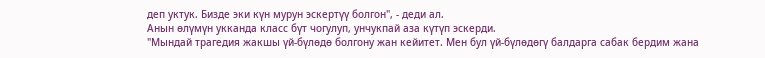деп уктук. Бизде эки күн мурун эскертүү болгон", - деди ал.
Анын өлүмүн укканда класс бүт чогулуп, унчукпай аза күтүп эскерди.
"Мындай трагедия жакшы үй-бүлөдө болгону жан кейитет. Мен бул үй-бүлөдөгү балдарга сабак бердим жана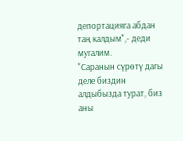депортацияга абдан таң калдым",- деди мугалим.
"Саранын сүрөтү дагы деле биздин алдыбызда турат, биз аны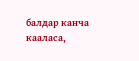балдар канча кааласа,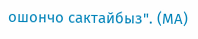ошончо сактайбыз". (МА)